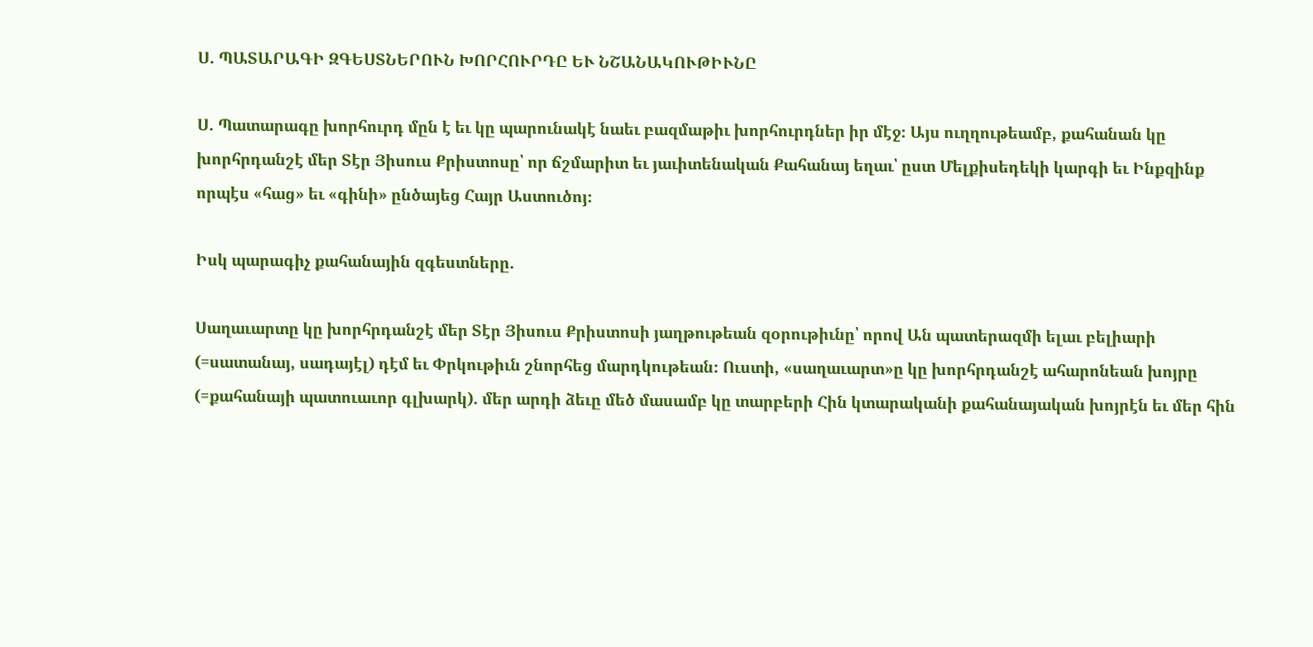Ս. ՊԱՏԱՐԱԳԻ ԶԳԵՍՏՆԵՐՈՒՆ ԽՈՐՀՈՒՐԴԸ ԵՒ ՆՇԱՆԱԿՈՒԹԻՒՆԸ

Ս. Պատարագը խորհուրդ մըն է եւ կը պարունակէ նաեւ բազմաթիւ խորհուրդներ իր մէջ։ Այս ուղղութեամբ, քահանան կը խորհրդանշէ մեր Տէր Յիսուս Քրիստոսը՝ որ ճշմարիտ եւ յաւիտենական Քահանայ եղաւ՝ ըստ Մելքիսեդեկի կարգի եւ Ինքզինք որպէս «հաց» եւ «գինի» ընծայեց Հայր Աստուծոյ։

Իսկ պարագիչ քահանային զգեստները.

Սաղաւարտը կը խորհրդանշէ մեր Տէր Յիսուս Քրիստոսի յաղթութեան զօրութիւնը՝ որով Ան պատերազմի ելաւ բելիարի (=սատանայ, սադայէլ) դէմ եւ Փրկութիւն շնորհեց մարդկութեան։ Ուստի, «սաղաւարտ»ը կը խորհրդանշէ ահարոնեան խոյրը (=քահանայի պատուաւոր գլխարկ). մեր արդի ձեւը մեծ մասամբ կը տարբերի Հին կտարականի քահանայական խոյրէն եւ մեր հին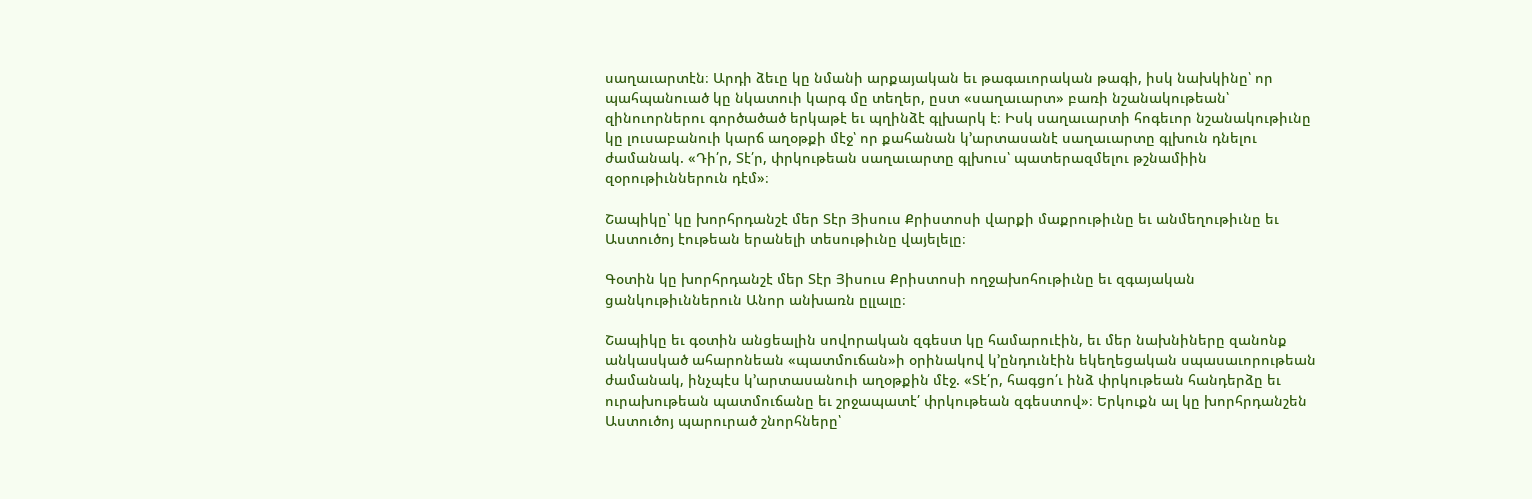սաղաւարտէն։ Արդի ձեւը կը նմանի արքայական եւ թագաւորական թագի, իսկ նախկինը՝ որ պահպանուած կը նկատուի կարգ մը տեղեր, ըստ «սաղաւարտ» բառի նշանակութեան՝ զինուորներու գործածած երկաթէ եւ պղինձէ գլխարկ է։ Իսկ սաղաւարտի հոգեւոր նշանակութիւնը կը լուսաբանուի կարճ աղօթքի մէջ՝ որ քահանան կ՚արտասանէ սաղաւարտը գլխուն դնելու ժամանակ. «Դի՛ր, Տէ՛ր, փրկութեան սաղաւարտը գլխուս՝ պատերազմելու թշնամիին զօրութիւններուն դէմ»։

Շապիկը՝ կը խորհրդանշէ մեր Տէր Յիսուս Քրիստոսի վարքի մաքրութիւնը եւ անմեղութիւնը եւ Աստուծոյ էութեան երանելի տեսութիւնը վայելելը։

Գօտին կը խորհրդանշէ մեր Տէր Յիսուս Քրիստոսի ողջախոհութիւնը եւ զգայական ցանկութիւններուն Անոր անխառն ըլլալը։

Շապիկը եւ գօտին անցեալին սովորական զգեստ կը համարուէին, եւ մեր նախնիները զանոնք անկասկած ահարոնեան «պատմուճան»ի օրինակով կ՚ընդունէին եկեղեցական սպասաւորութեան ժամանակ, ինչպէս կ՚արտասանուի աղօթքին մէջ. «Տէ՛ր, հագցո՛ւ ինձ փրկութեան հանդերձը եւ ուրախութեան պատմուճանը եւ շրջապատէ՛ փրկութեան զգեստով»։ Երկուքն ալ կը խորհրդանշեն Աստուծոյ պարուրած շնորհները՝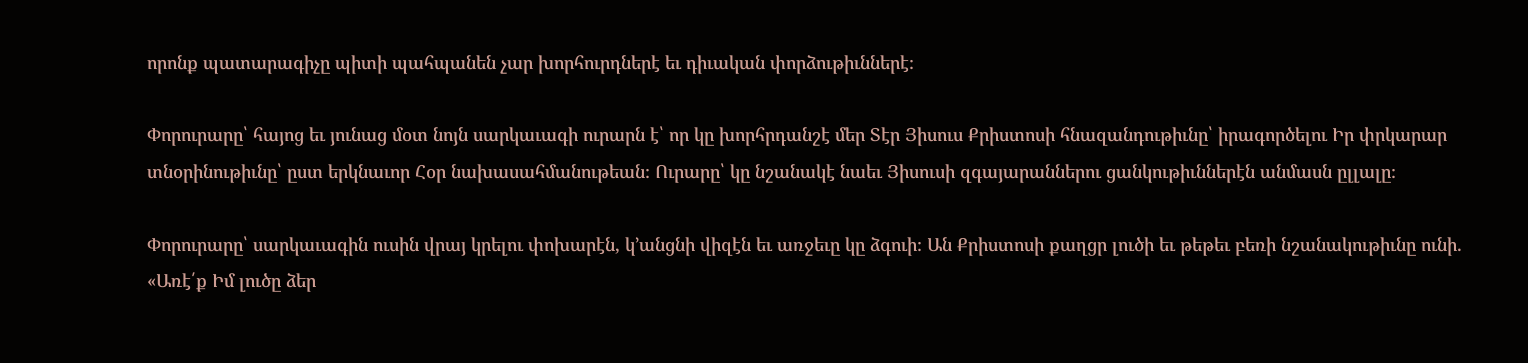որոնք պատարագիչը պիտի պահպանեն չար խորհուրդներէ եւ դիւական փորձութիւններէ։

Փորուրարը՝ հայոց եւ յունաց մօտ նոյն սարկաւագի ուրարն է՝ որ կը խորհրդանշէ մեր Տէր Յիսուս Քրիստոսի հնազանդութիւնը՝ իրագործելու Իր փրկարար տնօրինութիւնը՝ ըստ երկնաւոր Հօր նախասահմանութեան։ Ուրարը՝ կը նշանակէ նաեւ Յիսուսի զգայարաններու ցանկութիւններէն անմասն ըլլալը։

Փորուրարը՝ սարկաւագին ուսին վրայ կրելու փոխարէն, կ՚անցնի վիզէն եւ առջեւը կը ձգուի։ Ան Քրիստոսի քաղցր լուծի եւ թեթեւ բեռի նշանակութիւնը ունի. «Առէ՛ք Իմ լուծը ձեր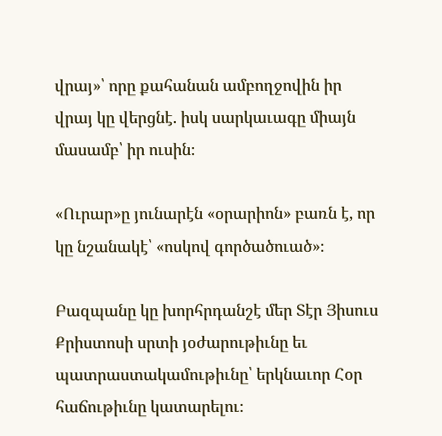վրայ»՝ որը քահանան ամբողջովին իր վրայ կը վերցնէ. իսկ սարկաւագը միայն մասամբ՝ իր ուսին։

«Ուրար»ը յունարէն «օրարիոն» բառն է, որ կը նշանակէ՝ «ոսկով գործածուած»։

Բազպանը կը խորհրդանշէ մեր Տէր Յիսուս Քրիստոսի սրտի յօժարութիւնը եւ պատրաստակամութիւնը՝ երկնաւոր Հօր հաճութիւնը կատարելու։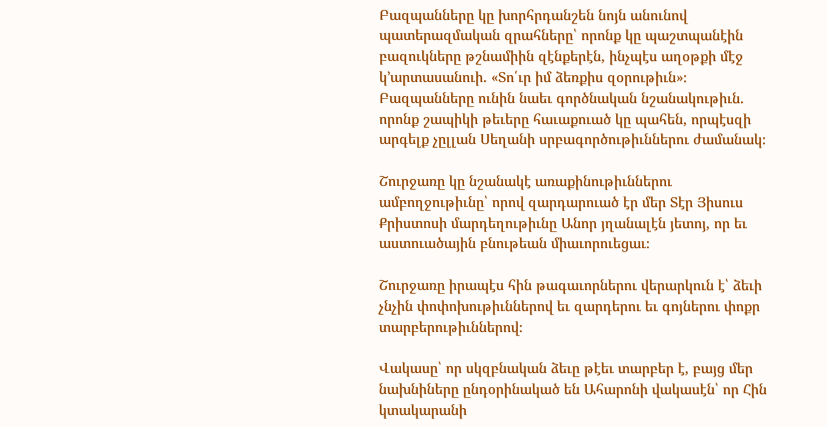Բազպանները կը խորհրդանշեն նոյն անունով պատերազմական զրահները՝ որոնք կը պաշտպանէին բազուկները թշնամիին զէնքերէն, ինչպէս աղօթքի մէջ կ՚արտասանուի. «Տո՛ւր իմ ձեռքիս զօրութիւն»։ Բազպանները ունին նաեւ գործնական նշանակութիւն. որոնք շապիկի թեւերը հաւաքուած կը պահեն, որպէսզի արգելք չըլլան Սեղանի սրբագործութիւններու ժամանակ։

Շուրջառը կը նշանակէ առաքինութիւններու ամբողջութիւնը՝ որով զարդարուած էր մեր Տէր Յիսուս Քրիստոսի մարդեղութիւնը Անոր յղանալէն յետոյ, որ եւ աստուածային բնութեան միաւորուեցաւ։

Շուրջառը իրապէս հին թագաւորներու վերարկուն է՝ ձեւի չնչին փոփոխութիւններով եւ զարդերու եւ գոյներու փոքր տարբերութիւններով։

Վակասը՝ որ սկզբնական ձեւը թէեւ տարբեր է, բայց մեր նախնիները ընդօրինակած են Ահարոնի վակասէն՝ որ Հին կտակարանի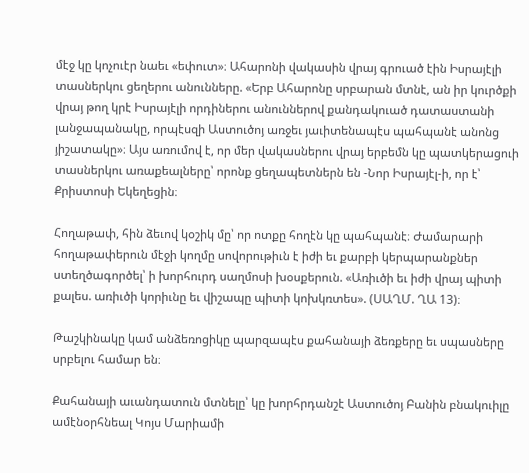մէջ կը կոչուէր նաեւ «եփուտ»։ Ահարոնի վակասին վրայ գրուած էին Իսրայէլի տասներկու ցեղերու անունները. «Երբ Ահարոնը սրբարան մտնէ, ան իր կուրծքի վրայ թող կրէ Իսրայէլի որդիներու անուններով քանդակուած դատաստանի լանջապանակը, որպէսզի Աստուծոյ առջեւ յաւիտենապէս պահպանէ անոնց յիշատակը»։ Այս առումով է, որ մեր վակասներու վրայ երբեմն կը պատկերացուի տասներկու առաքեալները՝ որոնք ցեղապետներն են -Նոր Իսրայէլ-ի, որ է՝ Քրիստոսի Եկեղեցին։

Հողաթափ, հին ձեւով կօշիկ մը՝ որ ոտքը հողէն կը պահպանէ։ Ժամարարի հողաթափերուն մէջի կողմը սովորութիւն է իժի եւ քարբի կերպարանքներ ստեղծագործել՝ ի խորհուրդ սաղմոսի խօսքերուն. «Առիւծի եւ իժի վրայ պիտի քալես. առիւծի կորիւնը եւ վիշապը պիտի կոխկռտես». (ՍԱՂՄ. ՂԱ 13)։

Թաշկինակը կամ անձեռոցիկը պարզապէս քահանայի ձեռքերը եւ սպասները սրբելու համար են։

Քահանայի աւանդատուն մտնելը՝ կը խորհրդանշէ Աստուծոյ Բանին բնակուիլը ամէնօրհնեալ Կոյս Մարիամի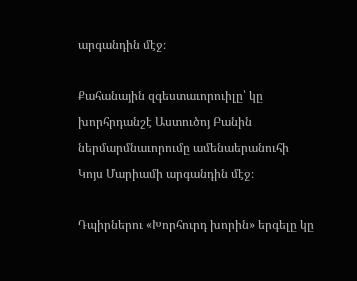արգանդին մէջ։

Քահանային զգեստաւորուիլը՝ կը խորհրդանշէ Աստուծոյ Բանին ներմարմնաւորումը ամենաերանուհի Կոյս Մարիամի արգանդին մէջ։

Դպիրներու «Խորհուրդ խորին» երգելը կը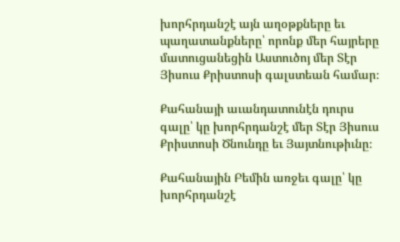խորհրդանշէ այն աղօթքները եւ պաղատանքները՝ որոնք մեր հայրերը մատուցանեցին Աստուծոյ մեր Տէր Յիսուս Քրիստոսի գալստեան համար։

Քահանայի աւանդատունէն դուրս գալը՝ կը խորհրդանշէ մեր Տէր Յիսուս Քրիստոսի Ծնունդը եւ Յայտնութիւնը։

Քահանային Բեմին առջեւ գալը՝ կը խորհրդանշէ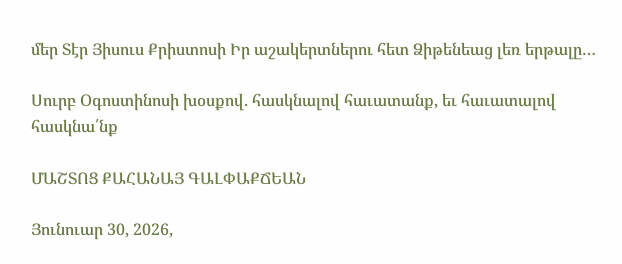մեր Տէր Յիսուս Քրիստոսի Իր աշակերտներու հետ Ձիթենեաց լեռ երթալը…

Սուրբ Օգոստինոսի խօսքով. հասկնալով հաւատանք, եւ հաւատալով հասկնա՛նք

ՄԱՇՏՈՑ ՔԱՀԱՆԱՅ ԳԱԼՓԱՔՃԵԱՆ

Յունուար 30, 2026,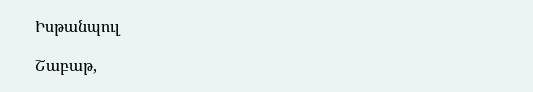Իսթանպուլ

Շաբաթ,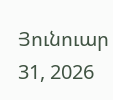Յունուար 31, 2026